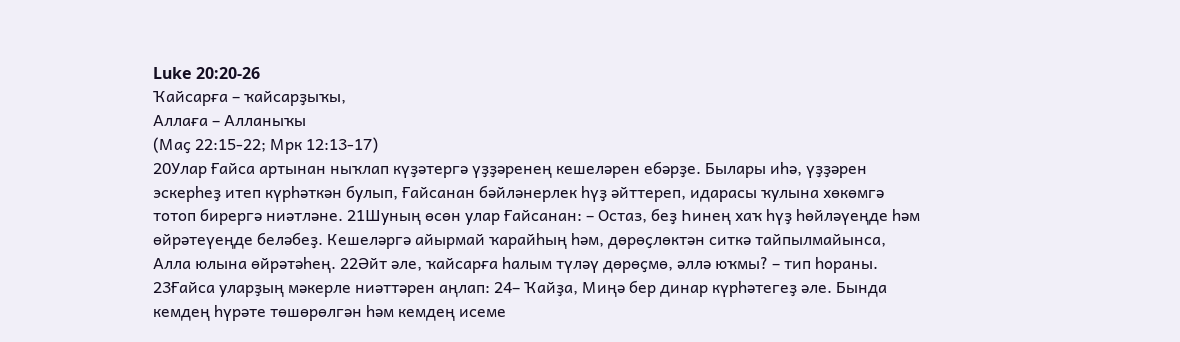Luke 20:20-26
Ҡайсарға – ҡайсарҙыҡы,
Аллаға – Алланыҡы
(Маҫ 22:15-22; Мрк 12:13-17)
20Улар Ғайса артынан ныҡлап күҙәтергә үҙҙәренең кешеләрен ебәрҙе. Былары иһә, үҙҙәрен эскерһеҙ итеп күрһәткән булып, Ғайсанан бәйләнерлек һүҙ әйттереп, идарасы ҡулына хөкөмгә тотоп бирергә ниәтләне. 21Шуның өсөн улар Ғайсанан: – Остаз, беҙ Һинең хаҡ һүҙ һөйләүеңде һәм өйрәтеүеңде беләбеҙ. Кешеләргә айырмай ҡарайһың һәм, дөрөҫлөктән ситкә тайпылмайынса, Алла юлына өйрәтәһең. 22Әйт әле, ҡайсарға һалым түләү дөрөҫмө, әллә юҡмы? – тип һораны. 23Ғайса уларҙың мәкерле ниәттәрен аңлап: 24– Ҡайҙа, Миңә бер динар күрһәтегеҙ әле. Бында кемдең һүрәте төшөрөлгән һәм кемдең исеме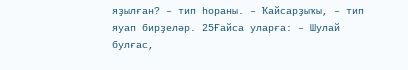яҙылған? – тип һораны. – Ҡайсарҙыҡы, – тип яуап бирҙеләр. 25Ғайса уларға: – Шулай булғас,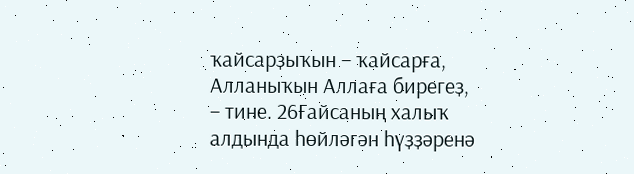ҡайсарҙыҡын – ҡайсарға, Алланыҡын Аллаға бирегеҙ, – тине. 26Ғайсаның халыҡ алдында һөйләгән һүҙҙәренә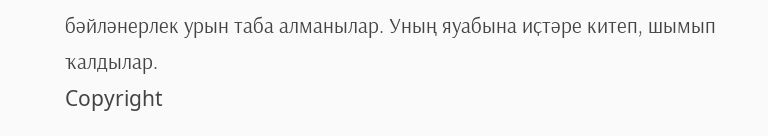бәйләнерлек урын таба алманылар. Уның яуабына иҫтәре китеп, шымып ҡалдылар.
Copyright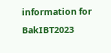information for
BakIBT2023